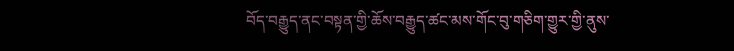བོད་བརྒྱུད་ནང་བསྟན་གྱི་ཆོས་བརྒྱུད་ཚང་མས་གོང་བུ་གཅིག་གྱུར་གྱི་ནུས་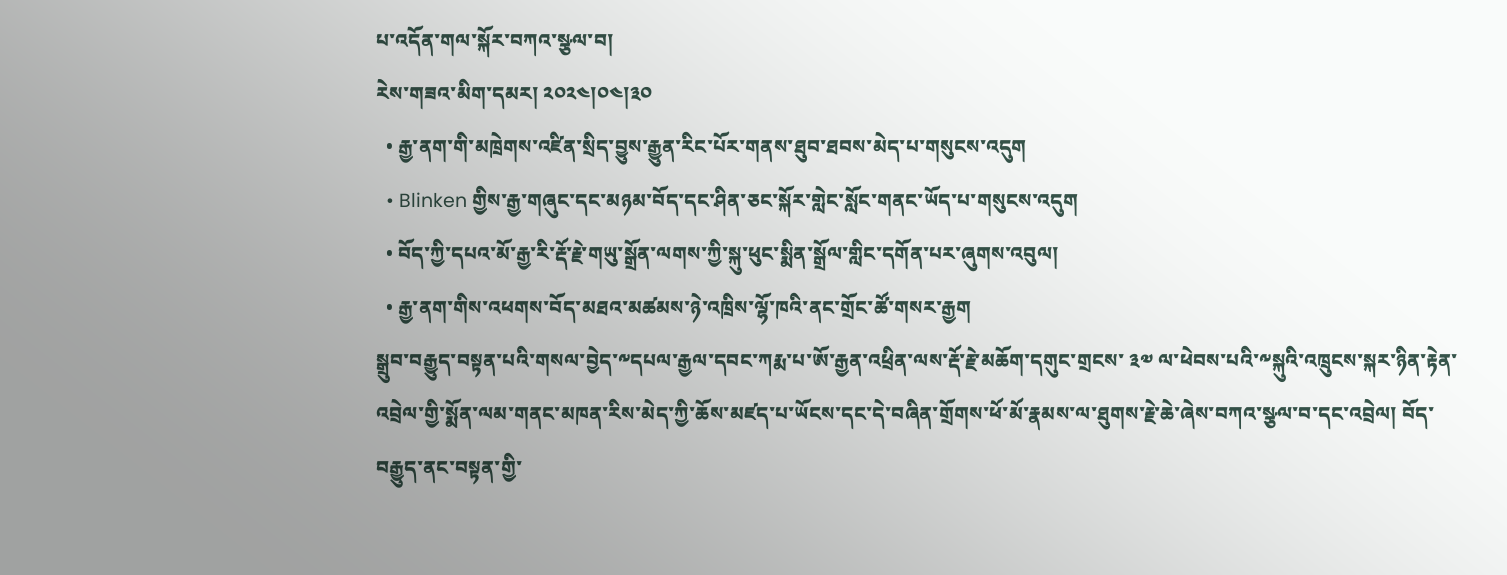པ་འདོན་གལ་སྐོར་བཀའ་སྩལ་བ།
རེས་གཟའ་མིག་དམར། ༢༠༢༤།༠༤།༣༠
  • རྒྱ་ནག་གི་མཁྲེགས་འཛིན་སྲིད་བྱུས་རྒྱུན་རིང་པོར་གནས་ཐུབ་ཐབས་མེད་པ་གསུངས་འདུག
  • Blinken གྱིས་རྒྱ་གཞུང་དང་མཉམ་བོད་དང་ཤིན་ཅང་སྐོར་གླེང་སློང་གནང་ཡོད་པ་གསུངས་འདུག
  • བོད་ཀྱི་དཔའ་མོ་རྒྱ་རི་རྡོ་རྗེ་གཡུ་སྒྲོན་ལགས་ཀྱི་སྐུ་ཕུང་སྨིན་སྒྲོལ་གླིང་དགོན་པར་ཞུགས་འབུལ།
  • རྒྱ་ནག་གིས་འཕགས་བོད་མཐའ་མཚམས་ཉེ་འཁྲིས་ལྷོ་ཁའི་ནང་གྲོང་ཚོ་གསར་རྒྱག
སྒྲུབ་བརྒྱུད་བསྟན་པའི་གསལ་བྱེད་༸དཔལ་རྒྱལ་དབང་ཀརྨ་པ་ཨོ་རྒྱན་འཕྲིན་ལས་རྡོ་རྗེ་མཆོག་དགུང་གྲངས་ ༣༧ ལ་ཕེབས་པའི་༸སྐུའི་འཁྲུངས་སྐར་ཉིན་རྟེན་འབྲེལ་གྱི་སྨོན་ལམ་གནང་མཁན་རིས་མེད་ཀྱི་ཆོས་མཛད་པ་ཡོངས་དང་དེ་བཞིན་གྲོགས་ཕོ་མོ་རྣམས་ལ་ཐུགས་རྗེ་ཆེ་ཞེས་བཀའ་སྩལ་བ་དང་འབྲེལ། བོད་བརྒྱུད་ནང་བསྟན་གྱི་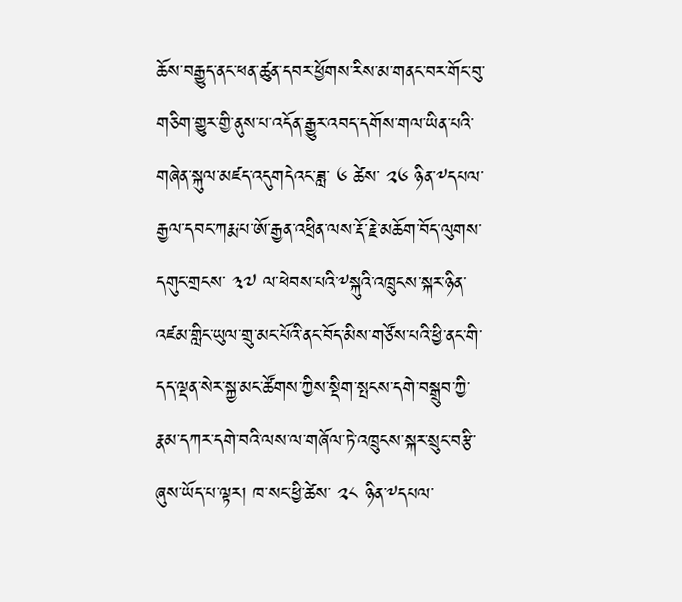ཆོས་བརྒྱུད་ནང་ཕན་ཚུན་དབར་ཕྱོགས་རིས་མ་གནང་བར་གོང་བུ་གཅིག་གྱུར་གྱི་ནུས་པ་འདོན་རྒྱུར་འབད་དགོས་གལ་ཡིན་པའི་གཞེན་སྐུལ་མཛད་འདུགདེའང་ཟླ་ ༦ ཚེས་ ༢༦ ཉིན་༸དཔལ་རྒྱལ་དབང་ཀརྨ་པ་ཨོ་རྒྱན་འཕྲིན་ལས་རྡོ་རྗེ་མཆོག་བོད་ལུགས་དགུང་གྲངས་ ༣༧ ལ་ཕེབས་པའི་༸སྐུའི་འཁྲུངས་སྐར་ཉིན་འཛམ་གླིང་ཡུལ་གྲུ་མང་པོའི་ནང་བོད་མིས་གཙོས་པའི་ཕྱི་ནང་གི་དད་ལྡན་སེར་སྐྱ་མང་ཚོགས་ཀྱིས་སྡིག་སྤངས་དགེ་བསྒྲུབ་ཀྱི་རྣམ་དཀར་དགེ་བའི་ལས་ལ་གཞོལ་ཏེ་འཁྲུངས་སྐར་སྲུང་བརྩི་ཞུས་ཡོད་པ་ལྟར། ཁ་སང་ཕྱི་ཚེས་ ༢༨ ཉིན་༸དཔལ་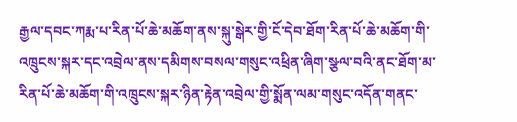རྒྱལ་དབང་ཀརྨ་པ་རིན་པོ་ཆེ་མཆོག་ནས་སྐུ་སྒེར་གྱི་ངོ་དེབ་ཐོག་རིན་པོ་ཆེ་མཆོག་གི་འཁྲུངས་སྐར་དང་འབྲེལ་ནས་དམིགས་བསལ་གསུང་འཕྲིན་ཞིག་སྩལ་བའི་ནང་ཐོག་མ་རིན་པོ་ཆེ་མཆོག་གི་འཁྲུངས་སྐར་ཉིན་རྟེན་འབྲེལ་གྱི་སྨོན་ལམ་གསུང་འདོན་གནང་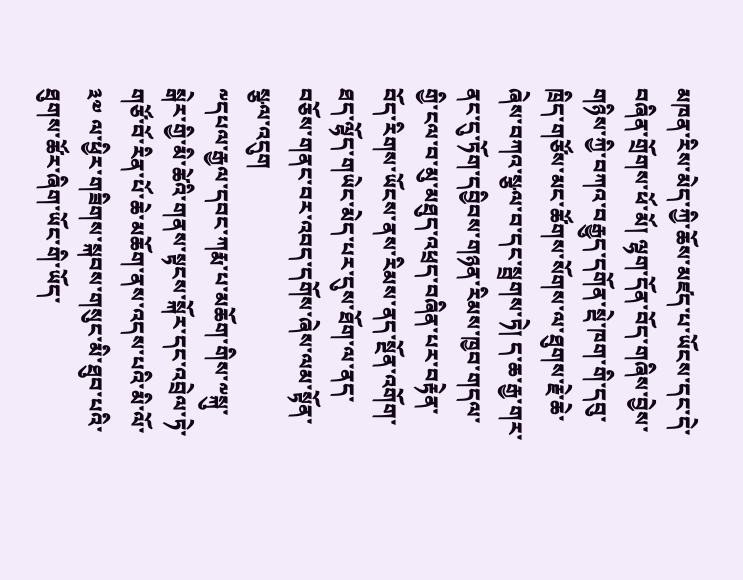མཁན་རིས་མེད་ཀྱི་ཆོས་མཛད་པ་ཡོངས་དང་དེ་བཞིན་གྲོགས་ཕོ་མོ། ལྷག་དོན་བོད་གཞིས་བྱེས་གཉིས་ཀྱི་བཀའ་བརྒྱུད་དགོན་སྡེ་ཁག་གི་དབུ་ཁྲིད་གཙོས་མང་ཚོགས་སོགས་ལ་ཐུགས་རྗེ་ཆེ་ཞེས་བཀའ་སྩལ་བ་དང་སྦྲགས་ཏེ། ད་ཆ་རྒྱ་གར་ནང་དུ་ཏོག་དབྱིབས་གཉན་རིམས་ཁྱབ་གདལ་གྱི་ངལ་བ་མུ་མཐུད་འཕྲད་བཞིན་པར་བརྟེན་བོད་རིགས་ཡོངས་ནས་རིམས་ནད་སྔོན་འགོག་ཐད་ལྷོད་གཡེང་མེད་པར་དུས་ཐོག་ལ་ནད་བཅོས་གནང་བར་འབད་དགོས་ཞེས་ལམ་སྟོན་སྩལ་འདུག
༸དཔལ་རྒྱལ་དབང་ཀརྨ་པ་མཆོག་གིས་༸སྐུ་སྒེར་གྱི་མི་ཚེའི་གནས་སྟངས་སྐོར་དང་འབྲེལ་ཏེ་གཙོ་བོ་རིན་པོ་ཆེ་མཆོག་ནས་འདས་པའི་མི་ལོ་ ༣༧ ལ་ཕྱིར་གཟིགས་སྐབས་གསུང་མི་ཐུབ་པའི་ཐུགས་ཚོར་ཞིག་ཡོང་གི་ཡོད་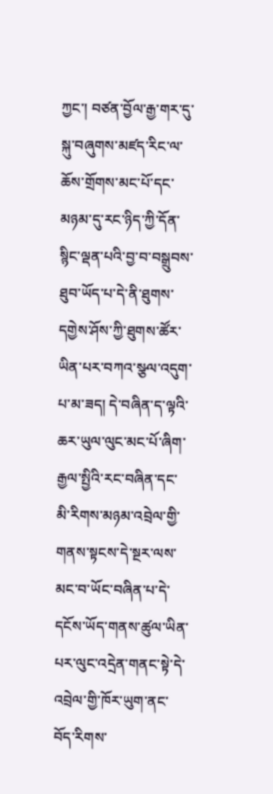ཀྱང་། བཙན་བྱོལ་རྒྱ་གར་དུ་སྐུ་བཞུགས་མཛད་རིང་ལ་ཆོས་གྲོགས་མང་པོ་དང་མཉམ་དུ་རང་ཉིད་ཀྱི་དོན་སྙིང་ལྡན་པའི་བྱ་བ་བསྒྲུབས་ཐུབ་ཡོད་པ་དེ་ནི་ཐུགས་དགྱེས་ཤོས་ཀྱི་ཐུགས་ཚོར་ཡིན་པར་བཀའ་སྩལ་འདུག་པ་མ་ཟད། དེ་བཞིན་ད་ལྟའི་ཆར་ཡུལ་ལུང་མང་པོ་ཞིག་རྒྱལ་སྤྱིའི་རང་བཞིན་དང་མི་རིགས་མཉམ་འབྲེལ་གྱི་གནས་སྟངས་དེ་སྔར་ལས་མང་བ་ཡོང་བཞིན་པ་དེ་དངོས་ཡོད་གནས་ཚུལ་ཡིན་པར་ལུང་འདྲེན་གནང་སྟེ་དེ་འབྲེལ་གྱི་ཁོར་ཡུག་ནང་བོད་རིགས་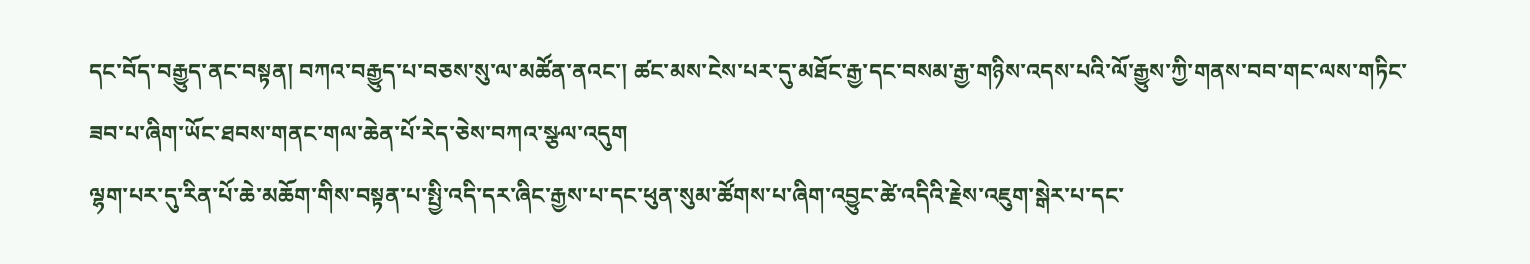དང་བོད་བརྒྱུད་ནང་བསྟན། བཀའ་བརྒྱུད་པ་བཅས་སུ་ལ་མཚོན་ནའང་། ཚང་མས་ངེས་པར་དུ་མཐོང་རྒྱ་དང་བསམ་རྒྱ་གཉིས་འདས་པའི་ལོ་རྒྱུས་ཀྱི་གནས་བབ་གང་ལས་གཏིང་ཟབ་པ་ཞིག་ཡོང་ཐབས་གནང་གལ་ཆེན་པོ་རེད་ཅེས་བཀའ་སྩལ་འདུག
ལྷག་པར་དུ་རིན་པོ་ཆེ་མཆོག་གིས་བསྟན་པ་སྤྱི་འདི་དར་ཞིང་རྒྱས་པ་དང་ཕུན་སུམ་ཚོགས་པ་ཞིག་འབྱུང་ཚེ་འདིའི་རྗེས་འཇུག་སྒེར་པ་དང་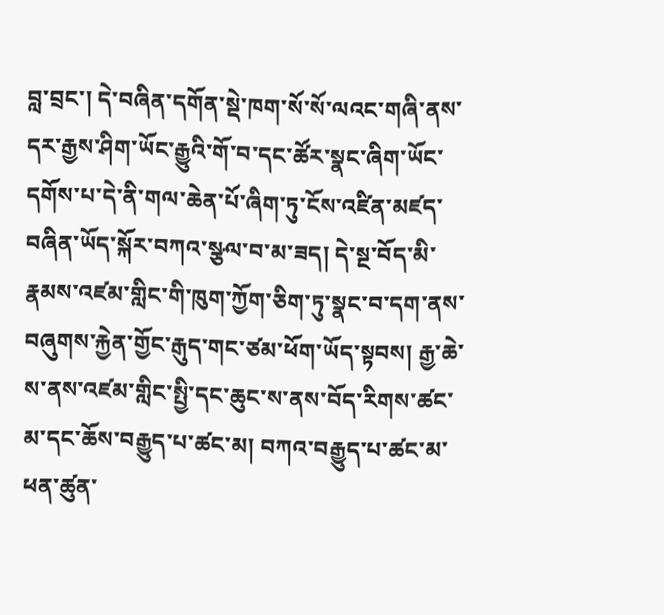བླ་བྲང་། དེ་བཞིན་དགོན་སྡེ་ཁག་སོ་སོ་ལའང་གཞི་ནས་དར་རྒྱས་ཤིག་ཡོང་རྒྱུའི་གོ་བ་དང་ཚོར་སྣང་ཞིག་ཡོང་དགོས་པ་དེ་ནི་གལ་ཆེན་པོ་ཞིག་ཏུ་ངོས་འཛིན་མཛད་བཞིན་ཡོད་སྐོར་བཀའ་སྩལ་བ་མ་ཟད། དེ་སྔ་བོད་མི་རྣམས་འཛམ་གླིང་གི་ཁུག་ཀྱོག་ཅིག་ཏུ་སྣང་བ་དག་ནས་བཞུགས་རྐྱེན་གྱོང་རྒུད་གང་ཙམ་ཕོག་ཡོད་སྟབས། རྒྱ་ཆེ་ས་ནས་འཛམ་གླིང་སྤྱི་དང་ཆུང་ས་ནས་བོད་རིགས་ཚང་མ་དང་ཆོས་བརྒྱུད་པ་ཚང་མ། བཀའ་བརྒྱུད་པ་ཚང་མ་ཕན་ཚུན་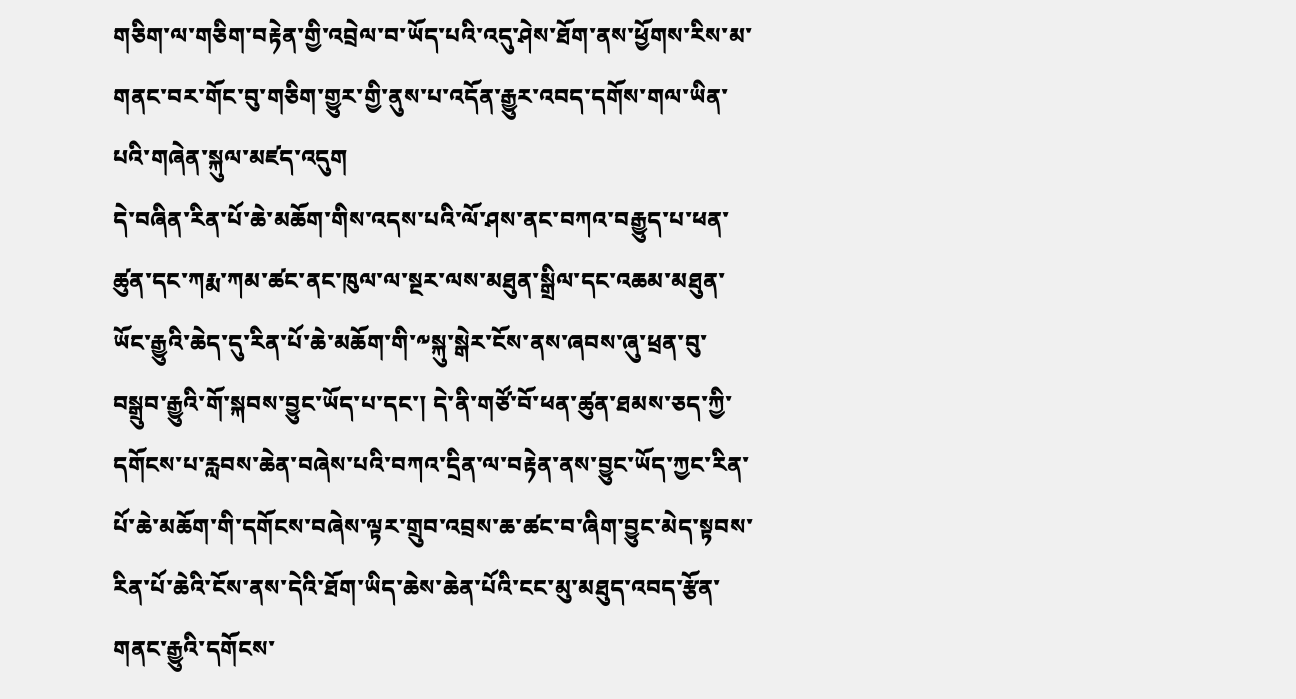གཅིག་ལ་གཅིག་བརྟེན་གྱི་འབྲེལ་བ་ཡོད་པའི་འདུ་ཤེས་ཐོག་ནས་ཕྱོགས་རིས་མ་གནང་བར་གོང་བུ་གཅིག་གྱུར་གྱི་ནུས་པ་འདོན་རྒྱུར་འབད་དགོས་གལ་ཡིན་པའི་གཞེན་སྐུལ་མཛད་འདུག
དེ་བཞིན་རིན་པོ་ཆེ་མཆོག་གིས་འདས་པའི་ལོ་ཤས་ནང་བཀའ་བརྒྱུད་པ་ཕན་ཚུན་དང་ཀརྨ་ཀམ་ཚང་ནང་ཁུལ་ལ་སྔར་ལས་མཐུན་སྒྲིལ་དང་འཆམ་མཐུན་ཡོང་རྒྱུའི་ཆེད་དུ་རིན་པོ་ཆེ་མཆོག་གི་༸སྐུ་སྒེར་ངོས་ནས་ཞབས་ཞུ་ཕྲན་བུ་བསྒྲུབ་རྒྱུའི་གོ་སྐབས་བྱུང་ཡོད་པ་དང་། དེ་ནི་གཙོ་བོ་ཕན་ཚུན་ཐམས་ཅད་ཀྱི་དགོངས་པ་རླབས་ཆེན་བཞེས་པའི་བཀའ་དྲིན་ལ་བརྟེན་ནས་བྱུང་ཡོད་ཀྱང་རིན་པོ་ཆེ་མཆོག་གི་དགོངས་བཞེས་ལྟར་གྲུབ་འབྲས་ཆ་ཚང་བ་ཞིག་བྱུང་མེད་སྟབས་རིན་པོ་ཆེའི་ངོས་ནས་དེའི་ཐོག་ཡིད་ཆེས་ཆེན་པོའི་ངང་མུ་མཐུད་འབད་རྩོན་གནང་རྒྱུའི་དགོངས་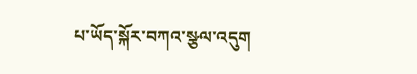པ་ཡོད་སྐོར་བཀའ་སྩལ་འདུག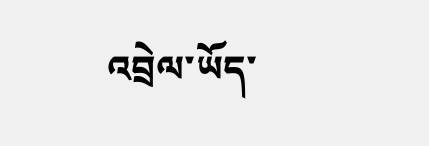འབྲེལ་ཡོད་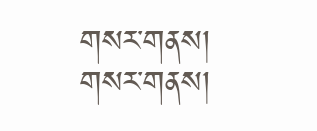གསར་གནས།
གསར་གནས།